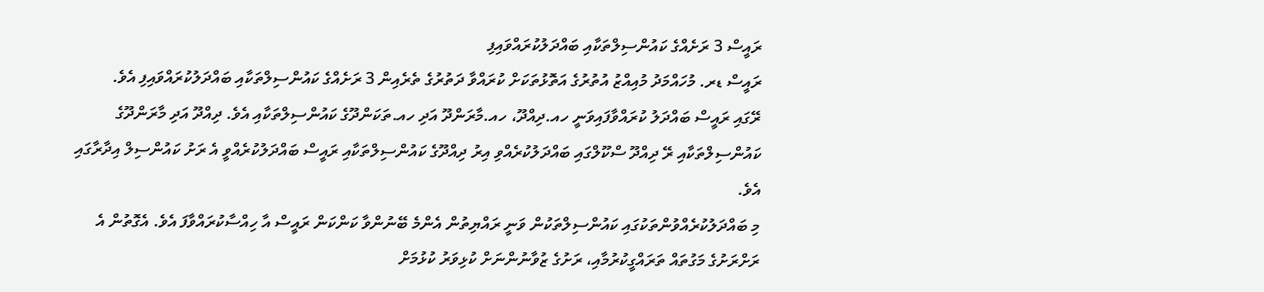ރައީސް 3 ރަށެއްގެ ކައުންސިލްތަކާއި ބައްދަލުކުރައްވައިފި
ރައީސް ޑރ. މުހައްމަދު މުއިއްޒު އުތުރުގެ އަތޮޅުތަކަށް ކުރައްވާ ދަތުރުގެ ތެރެއިން 3 ރަށެއްގެ ކައުންސިލްތަކާއި ބައްދަލުކުރައްވައިފި އެވެ.
ރޭގައި ރައީސް ބައްދަލު ކުރައްވާފައިވަނީ ހއ.ދިއްދޫ، ހއ.މާރަންދޫ އަދި ހއ.ތަކަންދޫގެ ކައުންސިލްތަކާއި އެވެ. ދިއްދޫ އަދި މާރަންދޫގެ ކައުންސިލްތަކާއި ރޭ ދިއްދޫ ސްކޫލްގައި ބައްދަލުކުރެއްވި އިރު ދިއްދޫގެ ކައުންސިލްތަކާއި ރައީސް ބައްދަލުކުރެއްވީ އެ ރަށު ކައުންސިލް އިދާރާގައި އެވެ.
މި ބައްދަލުކުރެއްވުންތަކުގައި ކައުންސިލްތަކުން ވަނީ ރައްޔިތުން އެންމެ ބޭނުންވާ ކަންކަން ރައީސް އާ ހިއްސާކުރައްވާފަ އެވެ. އެގޮތުން އެ ރަށްރަށުގެ މަގުތައް ތަރައްގީކުރުމާއި، ރަށުގެ ޒުވާނުންނަށް ކުޅިވަރު ކުޅުމަށް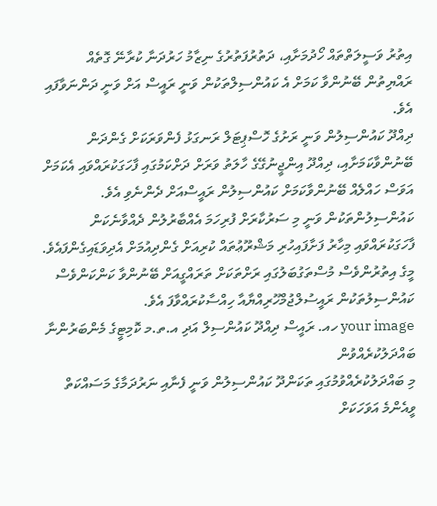އިތުރު ވަސީލަތްތައް ހޯދުމަށާއި، ދަތުރުފަތުރުގެ ނިޒާމު ހަރުދަނާ ކުރާނޭ ގޮތެއް ރައްޔިތުން ބޭނުންވާ ކަމަށް އެ ކައުންސިލްތަކުން ވަނީ ރައީސް އަށް ވަނީ ދަންނަވާފައި އެވެ.
ދިއްދޫ ކައުންސިލުން ވަނީ ރަށުގެ ހޮސްޕިޓަލް ރަނގަޅު ފެންވަރަކަށް ގެންދަން ބޭނުންވާކަމަށާއި، ދިއްދޫ އިންޖީނުގޭގެ ހާލަތު ވަރަށް ދަށްކަމުގައި ފާހަގަކުރައްވައި އެކަމަށް އަވަސް ހައްލެއް ބޭނުންވާކަމަށް ކައުންސިލުން ރައީސްއަށް ދެންނެވި އެވެ.
ކައުންސިލުންތަކުން ވަނީ މި ސަރުކާރަށް ފުރިހަމަ އެއްބާރުލުން ދެއްވާނެކަން ފާހަގަކުރައްވައި މިހާރު ފަށާފައިހުރި މަޝްރޫޢުތައް ކުރިއަށް ގެންދިއުމަށް އެދިވަޑައިގެންފައެވެ. މީގެ އިތުރުންވެސް މުސްތަގުބަލުގައި ރަށްތަކަށް ތަރައްގީއަށް ބޭނުންވާ ކަންކަންވެސް ކައުންސިލުތަކުން ރައީސުލްޖުމްހޫރިއްޔާއާ ހިއްސާކުރައްވާފަ އެވެ.
your image ހއ. ރައީސް ދިއްދޫ ކައުންސިލް އަދި އ.ތ.މ ކޮމިޓީގެ މެންބަރުންނާ ބައްދަލުކުރެއްވުން
މި ބައްދަލުކުރެއްވުމުގައި ތަކަންދޫ ކައުންސިލުން ވަނީ ފެނާއި ނަރުދަމާގެ މަސައްކަތް ވީއެންމެ އަވަހަކަށް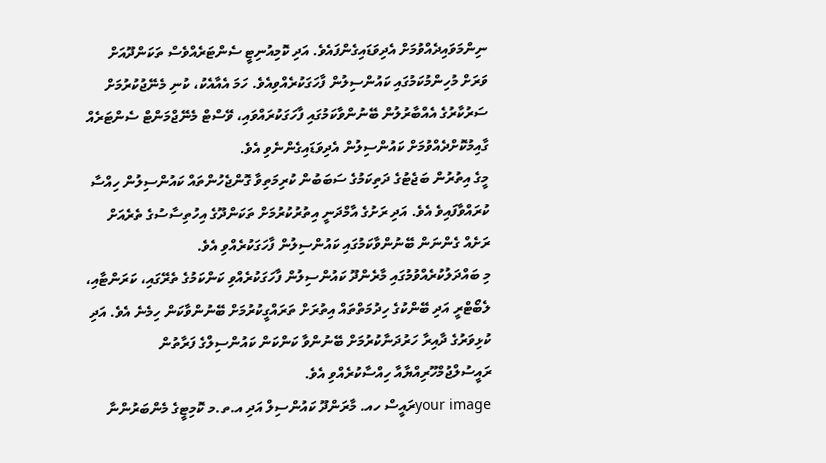ނިންމަވައިދެއްވުމަށް އެދިވަޑައިގެންފައެވެ. އަދި ކޮމިއުނިޓީ ސެންޓަރެއްވެސް ތަކަންދޫއަށް ވަރަށް މުހިންމުކަމުގައި ކައުންސިލުން ފާހަގަކުރެއްވިއެވެ. ހަމަ އެއާއެކު، ކުނި މެނޭޖުކުރުމަށް ސަރުކާރުގެ އެއްބާރުލުން ބޭނުންވާކަމުގައި ފާހަގަކުރައްވައި، ވޭސްޓް މެނޭޖްމަންޓް ސެންޓަރެއް ގާއިމުކޮށްދެއްވުމަށް ކައުންސިލުން އެދިވަޑައިގެންނެވި އެވެ.
މީގެ އިތުރުން ބަޖެޓުގެ ދަތިކަމުގެ ސަބަބުން ކުރިމަތިވާ ގޮންޖެހުންތައް ކައުންސިލުން ހިއްސާ ކުރައްވާފައިވެ އެވެ. އަދި ރަށުގެ އާމްދަނީ އިތުރުކުރުމަށް ތަކަންދޫގެ އިހުތިސާސުގެ ތެރެއަށް ރަށެއް ގެންނަން ބޭނުންވާކަމުގައި ކައުންސިލުން ފާހަގަކުރެއްވި އެވެ.
މި ބައްދަލުކުރެއްވުމުގައި މާރެންދޫ ކައުންސިލުން ފާހަގަކުރެއްވި ކަންކަމުގެ ތެރޭގައި، ކަރަންޓާއި، ލެބޯޓްރީ އަދި ބޭންކުގެ ހިދުމަތްތައް އިތުރަށް ތަރައްގީކުރުމަށް ބޭނުންވާކަން ހިމެނެ އެވެ. އަދި ކުޅިވަރުގެ ދާއިރާ ހަރުދަނާކުރުމަށް ބޭނުންވާ ކަންކަން ކައުންސިލްގެ ފަރާތުން ރައީސުލްޖުމްހޫރިއްޔާއާ ހިއްސާކުރެއްވި އެވެ.
your imageރައީސް ހއ. މާރަންދޫ ކައުންސިލް އަދި އ.ތ.މ ކޮމިޓީގެ މެންބަރުންނާ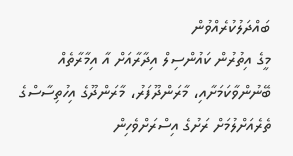ބައްދަލުކުރެއްވުން
މީގެ އިތުރުން ކައުންސިލް އިދާރާއަށް އާ އިމާރާތެއް ބޭނުންވާކަމަށާއި، މާރަންދޫފަރު، މާރަންދޫގެ އިހުތިސާސްގެ ތެރެއަށްލުމަށް ރަށުގެ އިސްރަށްވެހިން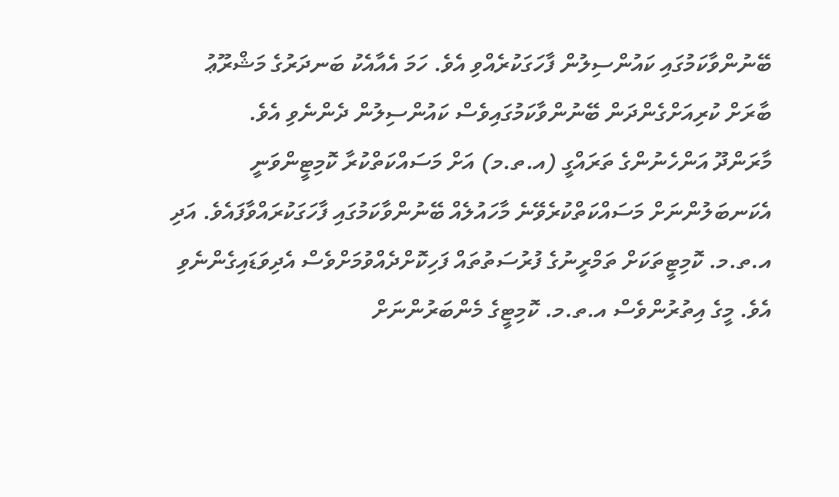ބޭނުންވާކަމުގައި ކައުންސިލުން ފާހަގަކުރެއްވި އެވެ. ހަމަ އެއާއެކު ބަނދަރުގެ މަޝްރޫޢު ބާރަށް ކުރިއަށްގެންދަން ބޭނުންވާކަމުގައިވެސް ކައުންސިލުން ދެންނެވި އެވެ.
މާރަންދޫ އަންހެނުންގެ ތަރައްގީ (އ.ތ.މ) އަށް މަސައްކަތްކުރާ ކޮމިޓީންވަނީ އެކަނބަލުންނަށް މަސައްކަތްކުރެވޭނެ މާހައުލެއް ބޭނުންވާކަމުގައި ފާހަގަކުރައްވާފައެވެ. އަދި އ.ތ.މ. ކޮމިޓީތަކަށް ތަމްރީނުގެ ފުރުސަތުތައް ފަހިކޮށްދެއްވުމަށްވެސް އެދިވަޑައިގެންނެވި އެވެ. މީގެ އިތުރުންވެސް އ.ތ.މ. ކޮމިޓީގެ މެންބަރުންނަށް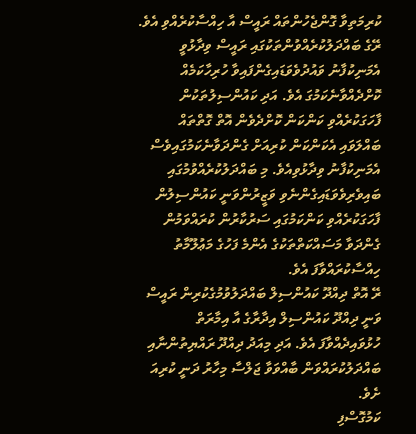ކުރިމަތިވާ ގޮންޖެހުންތައް ރައީސް އާ ހިއްސާކުރެއްވި އެވެ.
ރޭގެ ބައްދަލުކުރެއްވުންތަކުގައި ރައީސް ވިދާޅުވީ އެމަނިކުފާނު ވައުދުވެވަޑައިގެންފައިވާ ހުރިހާކަމެއް ކޮށްދެއްވާނެކަމުގަ އެވެ. އަދި ކައުންސިލުތަކުން ފާހަގަކުރެއްވި ކަންކަން ކޮށްދެވެން އޮތް ގޮތްތައް ބައްލަވައި އެކަންކަން ކުރިއަށް ގެންދަވާނެކަމުގައިވެސް އެމަނިކުފާނު ވިދާޅުވިއެވެ. މި ބައްދަލުކުރެއްވުމުގައި ބައިވެރިވެވަޑައިގެންނެވި ވަޒީރުންވަނީ ކައުންސިލުން ފާހަގަކުރެއްވި ކަންކަމުގައި ސަރުކާރުން ކުރައްވަމުން ގެންދަވާ މަސައްކަތްތަކުގެ އެންމެ ފަހުގެ މަޢުލޫމާތު ހިއްސާކުރައްވާފަ އެވެ.
ރޭ އޮތް ދިއްދޫ ކައުންސިލް ބައްދަލުވުމުގެކުރިން ރައީސް ވަނީ ދިއްދޫ ކައުންސިލް އިދާރާގެ އާ އިމާރަތް ހުޅުވައިދެއްވާފަ އެވެ. އަދި މިއަދު ދިއްދޫ ރައްޔިތުންނާއި ބައްދަލުކުރައްވަން ބާއްވަވާ ޖަލްސާ މިހާރު ދަނީ ކުރިއަ ށެވެ.
ކަމުގޮސްފި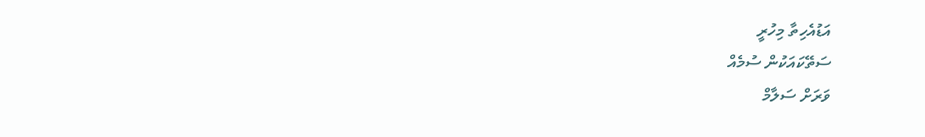އަޑުއެހިތާ މިހުރީ
ސަތޭކައަކުން ސުމެއް
ވަރަށް ސަލާމް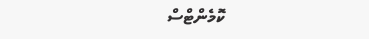ކޮމެންޓްސް